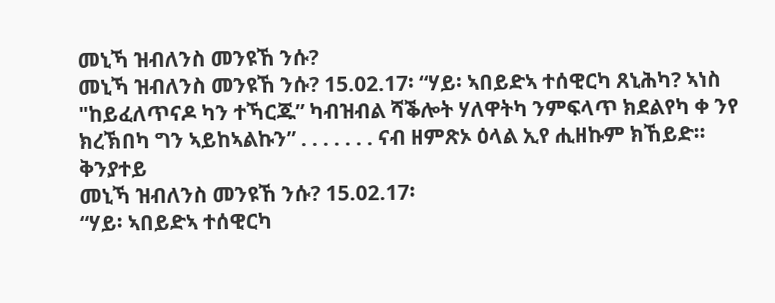መኒኻ ዝብለንስ መንዩኸ ንሱ?
መኒኻ ዝብለንስ መንዩኸ ንሱ? 15.02.17፡ “ሃይ፡ ኣበይድኣ ተሰዊርካ ጸኒሕካ? ኣነስ "ከይፈለጥናዶ ካን ተኻርጁ” ካብዝብል ሻቕሎት ሃለዋትካ ንምፍላጥ ክደልየካ ቀ ንየ ክረኽበካ ግን ኣይከኣልኩን” . . . . . . . ናብ ዘምጽኦ ዕላል ኢየ ሒዘኩም ክኸይድ። ቅንያተይ
መኒኻ ዝብለንስ መንዩኸ ንሱ? 15.02.17፡
“ሃይ፡ ኣበይድኣ ተሰዊርካ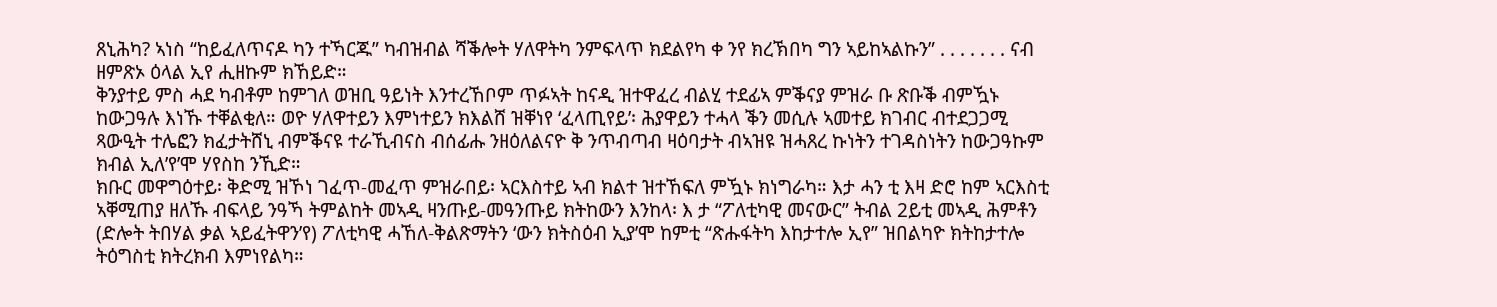ጸኒሕካ? ኣነስ “ከይፈለጥናዶ ካን ተኻርጁ” ካብዝብል ሻቕሎት ሃለዋትካ ንምፍላጥ ክደልየካ ቀ ንየ ክረኽበካ ግን ኣይከኣልኩን” . . . . . . . ናብ ዘምጽኦ ዕላል ኢየ ሒዘኩም ክኸይድ።
ቅንያተይ ምስ ሓደ ካብቶም ከምገለ ወዝቢ ዓይነት እንተረኸቦም ጥፉኣት ከናዲ ዝተዋፈረ ብልሂ ተደፊኣ ምቕናያ ምዝራ ቡ ጽቡቕ ብምዃኑ ከውጋዓሉ እነኹ ተቐልቂለ። ወዮ ሃለዋተይን እምነተይን ክእልሸ ዝቐነየ ‘ፈላጢየይ’፡ ሕያዋይን ተሓላ ቕን መሲሉ ኣመተይ ክገብር ብተደጋጋሚ ጻውዒት ተሌፎን ክፈታትሸኒ ብምቕናዩ ተራኺብናስ ብሰፊሑ ንዘዕለልናዮ ቅ ንጥብጣብ ዛዕባታት ብኣዝዩ ዝሓጸረ ኩነትን ተገዳስነትን ከውጋዓኩም ክብል ኢለ’የ’ሞ ሃየስከ ንኺድ።
ክቡር መዋግዕተይ፡ ቅድሚ ዝኾነ ገፈጥ-መፈጥ ምዝራበይ፡ ኣርእስተይ ኣብ ክልተ ዝተኸፍለ ምዃኑ ክነግራካ። እታ ሓን ቲ እዛ ድሮ ከም ኣርእስቲ ኣቐሚጠያ ዘለኹ ብፍላይ ንዓኻ ትምልከት መኣዲ ዛንጡይ-መዓንጡይ ክትከውን እንከላ፡ እ ታ “ፖለቲካዊ መናውር” ትብል 2ይቲ መኣዲ ሕምቶን (ድሎት ትበሃል ቃል ኣይፈትዋን’የ) ፖለቲካዊ ሓኸለ-ቅልጽማትን ‘ውን ክትስዕብ ኢያ’ሞ ከምቲ “ጽሑፋትካ እከታተሎ ኢየ” ዝበልካዮ ክትከታተሎ ትዕግስቲ ክትረክብ እምነየልካ።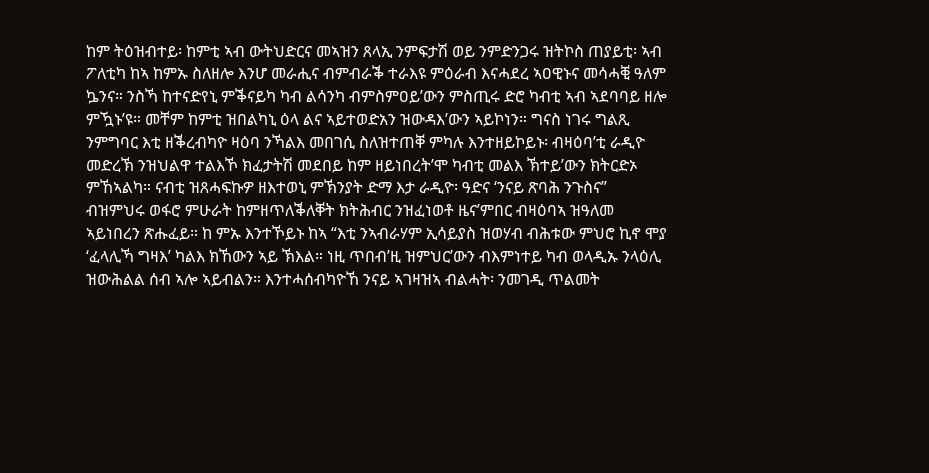ከም ትዕዝብተይ፡ ከምቲ ኣብ ውትህድርና መኣዝን ጸላኢ ንምፍታሽ ወይ ንምድንጋሩ ዝትኮስ ጠያይቲ፡ ኣብ ፖለቲካ ከኣ ከምኡ ስለዘሎ እንሆ መራሒና ብምብራቕ ተራእዩ ምዕራብ እናሓደረ ኣዐዊኑና መሳሓቒ ዓለም ኴንና። ንስኻ ከተናድየኒ ምቕናይካ ካብ ልሳንካ ብምስምዐይ’ውን ምስጢሩ ድሮ ካብቲ ኣብ ኣደባባይ ዘሎ ምዃኑ’ዩ። መቸም ከምቲ ዝበልካኒ ዕላ ልና ኣይተወድአን ዝውዳእ’ውን ኣይኮነን። ግናስ ነገሩ ግልጺ ንምግባር እቲ ዘቕረብካዮ ዛዕባ ንኻልእ መበገሲ ስለዝተጠቐ ምካሉ እንተዘይኮይኑ፡ ብዛዕባ’ቲ ራዲዮ መድረኽ ንዝህልዋ ተልእኾ ክፈታትሽ መደበይ ከም ዘይነበረት’ሞ ካብቲ መልእ ኽተይ’ውን ክትርድኦ ምኸኣልካ። ናብቲ ዝጸሓፍኩዎ ዘእተወኒ ምኽንያት ድማ እታ ራዲዮ፡ ዓድና ‘ንናይ ጽባሕ ንጉስና” ብዝምህሩ ወፋሮ ምሁራት ከምዘጥለቕለቐት ክትሕብር ንዝፈነወቶ ዜና’ምበር ብዛዕባኣ ዝዓለመ ኣይነበረን ጽሑፈይ። ከ ምኡ እንተኾይኑ ከኣ “እቲ ንኣብራሃም ኢሳይያስ ዝወሃብ ብሕቱው ምህሮ ኪኖ ሞያ ‘ፈላሊኻ ግዛእ’ ካልእ ክኸውን ኣይ ኽእል። ነዚ ጥበብ’ዚ ዝምህር’ውን ብእምነተይ ካብ ወላዲኡ ንላዕሊ ዝውሕልል ሰብ ኣሎ ኣይብልን። እንተሓሰብካዮኸ ንናይ ኣገዛዝኣ ብልሓት፡ ንመገዲ ጥልመት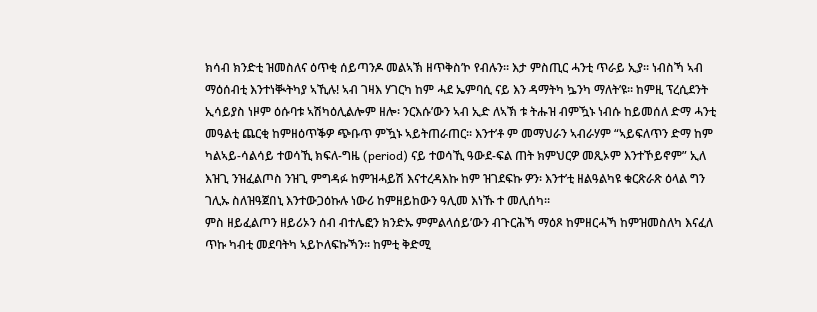ክሳብ ክንድቲ ዝመስለና ዕጥቂ ሰይጣንዶ መልኣኽ ዘጥቅስ’ኮ የብሉን። እታ ምስጢር ሓንቲ ጥራይ ኢያ። ነብስኻ ኣብ ማዕሰብቲ እንተነቚትካያ ኣኺሉ! ኣብ ገዛእ ሃገርካ ከም ሓደ ኤምባሲ ናይ እን ዳማትካ ኴንካ ማለት’ዩ። ከምዚ ፕረሲደንት ኢሳይያስ ነዞም ዕሱባቱ ኣሽካዕሊልሎም ዘሎ፡ ንርእሱ’ውን ኣብ ኢድ ለኣኽ ቱ ትሑዝ ብምዃኑ ነብሱ ከይመሰለ ድማ ሓንቲ መዓልቲ ጨርቂ ከምዘዕጥቕዎ ጭቡጥ ምዃኑ ኣይትጠራጠር። እንተ’ቶ ም መማህራን ኣብራሃም “ኣይፍለጥን ድማ ከም ካልኣይ-ሳልሳይ ተወሳኺ ክፍለ-ግዜ (period) ናይ ተወሳኺ ዓውደ-ፍል ጠት ክምህርዎ መጺኦም እንተኾይኖም” ኢለ እዝጊ ንዝፈልጦስ ንዝጊ ምግዳፉ ከምዝሓይሽ እናተረዳእኩ ከም ዝገደፍኩ ዎን፡ እንተ’ቲ ዘልዓልካዩ ቁርጽራጽ ዕላል ግን ገሊኡ ስለዝዓጀበኒ እንተውጋዕኩሉ ነውሪ ከምዘይከውን ዓሊመ እነኹ ተ መሊሰካ።
ምስ ዘይፈልጦን ዘይሪኦን ሰብ ብተሌፎን ክንድኡ ምምልላሰይ’ውን ብጉርሕኻ ማዕጾ ከምዘርሓኻ ከምዝመስለካ እናፈለ ጥኩ ካብቲ መደባትካ ኣይኮለፍኩኻን። ከምቲ ቅድሚ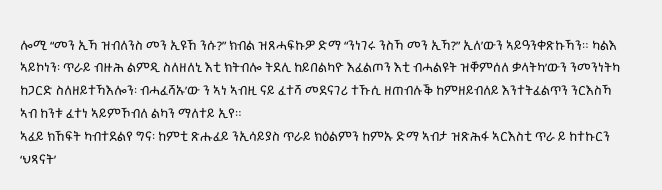ሎሚ “መን ኢኻ ዝብለንስ መን ኢዩኸ ንሱ?” ክብል ዝጸሓፍኩዎ ድማ “ንነገሩ ንስኻ መን ኢኻ?” ኢለ’ውን ኣይዓንቀጽኩኻን። ካልእ ኣይኮነን፡ ጥራይ ብዙሕ ልምዲ ስለዘለኒ እቲ ክትብሎ ትደሊ ከይበልካዮ እፈልጦን እቲ ብሓልዩት ዝቐምሰለ ቃላትካ’ውን ንመንነትካ ከጋርድ ስለዘይተኻእሎን፡ ብሓፈሻኡ’ው ን ኣነ ኣብዚ ናይ ፈተሻ መደናገሪ ተኹሲ ዘጠብሉቕ ከምዘይብለይ እንተትፈልጥን ንርእስኻ ኣብ ከንቱ ፈተነ ኣይምኾብለ ልካን ማለተይ ኢየ።
ኣፈይ ክኸፍት ካብተደልየ ግና፡ ከምቲ ጽሑፈይ ንኢሳይያስ ጥራይ ክዕልምን ከምኡ ድማ ኣብታ ዝጽሕፋ ኣርእስቲ ጥራ ይ ከተኩርን ‘ህጻናት’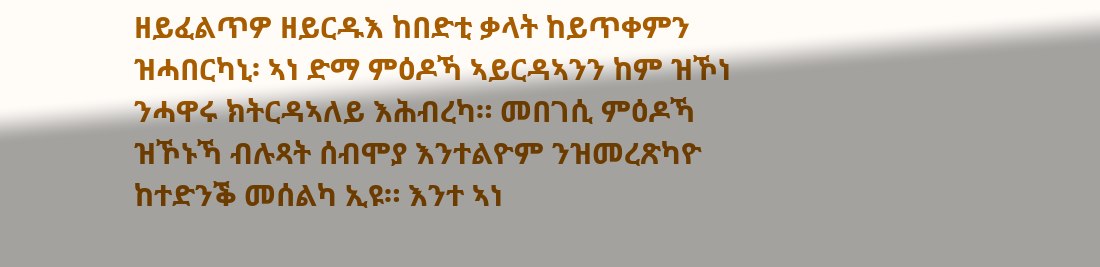ዘይፈልጥዎ ዘይርዱእ ከበድቲ ቃላት ከይጥቀምን ዝሓበርካኒ፡ ኣነ ድማ ምዕዶኻ ኣይርዳኣንን ከም ዝኾነ ንሓዋሩ ክትርዳኣለይ እሕብረካ። መበገሲ ምዕዶኻ ዝኾኑኻ ብሉጻት ሰብሞያ እንተልዮም ንዝመረጽካዮ ከተድንቕ መሰልካ ኢዩ። እንተ ኣነ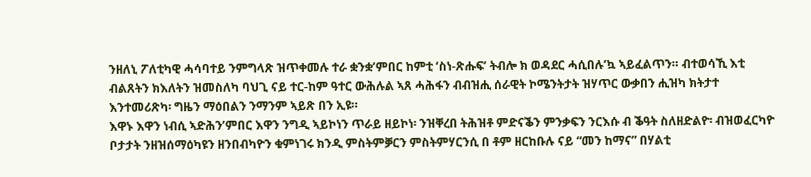ንዘለኒ ፖለቲካዊ ሓሳባተይ ንምግላጽ ዝጥቀመሉ ተራ ቋንቋ’ምበር ከምቲ ‘ስነ-ጽሑፍ’ ትብሎ ክ ወዳደር ሓሲበሉ’ኳ ኣይፈልጥን። ብተወሳኺ እቲ ብልጸትን ክእለትን ዝመስለካ ባህጊ ናይ ተር-ከም ዓተር ውሕሉል ኣጸ ሓሕፋን ብብዝሒ ሰራዊት ኮሜንትታት ዝሃጥር ውቃበን ሒዝካ ክትታተ እንተመሪጽካ፡ ግዜን ማዕበልን ንማንም ኣይጽ በን ኢዩ።
እዋኑ እዋን ነብሲ ኣድሕን’ምበር እዋን ንግዲ ኣይኮነን ጥራይ ዘይኮነ፡ ንዝቐረበ ትሕዝቶ ምድናቕን ምንቃፍን ንርእሱ ብ ቕዓት ስለዘድልዮ፡ ብዝወፈርካዮ ቦታታት ንዘዝሰማዕካዩን ዘንበብካዮን ቁምነገሩ ክንዲ ምስትምቓርን ምስትምሃርንሲ በ ቶም ዘርከቡሉ ናይ “መን ከማና” በሃልቲ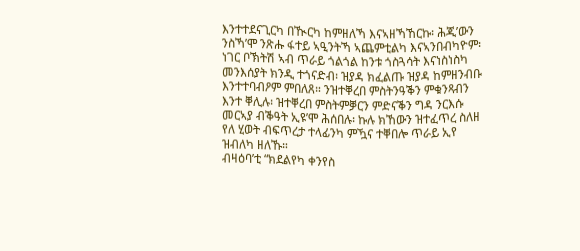እንተተደናጊርካ በዂርካ ከምዘለኻ እናኣዘኻኸርኩ፡ ሕጂ’ውን ንስኻ’ሞ ንጽሑ ፋተይ ኣዒንትኻ ኣጨምቲልካ እናኣንበብካዮም፡ ነገር ቦኽትሽ ኣብ ጥራይ ጎልጎል ከንቱ ጎስጓሳት እናነስነስካ መንእሰያት ክንዲ ተጎናድብ፡ ዝያዳ ክፈልጡ ዝያዳ ከምዘንብቡ እንተተባብዖም ምበለጸ። ንዝተቐረበ ምስትንዓቕን ምቁንጻብን እንተ ቐሊሉ፡ ዝተቐረበ ምስትምቓርን ምድናቕን ግዳ ንርእሱ መርኣያ ብቕዓት ኢዩ’ሞ ሕሰበሉ፡ ኩሉ ክኸውን ዝተፈጥረ ስለዘ
የለ ሂወት ብፍጥረታ ተላፊንካ ምዃና ተቐበሎ ጥራይ ኢየ ዝብለካ ዘለኹ።
ብዛዕባ’ቲ “ክደልየካ ቀንየስ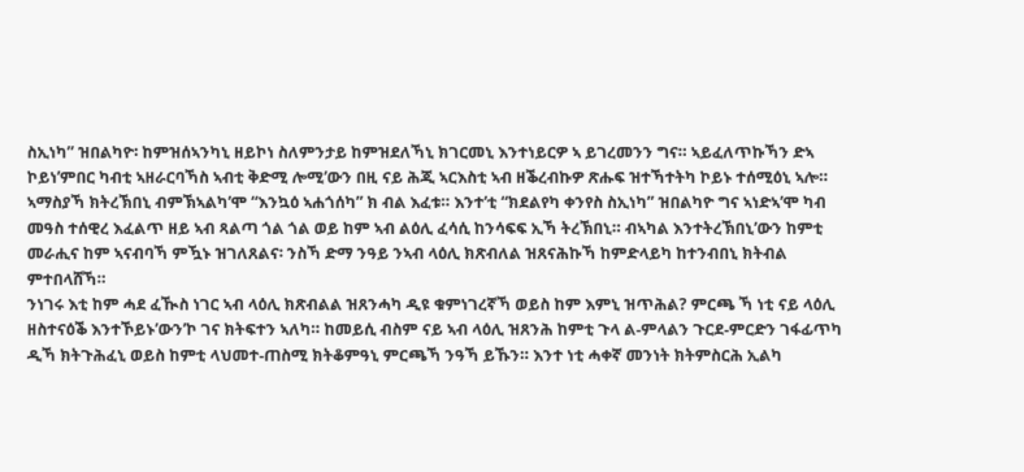ስኢነካ” ዝበልካዮ፡ ከምዝሰኣንካኒ ዘይኮነ ስለምንታይ ከምዝደለኻኒ ክገርመኒ እንተነይርዎ ኣ ይገረመንን ግና። ኣይፈለጥኩኻን ድኣ ኮይነ’ምበር ካብቲ ኣዘራርባኻስ ኣብቲ ቅድሚ ሎሚ’ውን በዚ ናይ ሕጂ ኣርእስቲ ኣብ ዘቕረብኩዎ ጽሑፍ ዝተኻተትካ ኮይኑ ተሰሚዕኒ ኣሎ። ኣማስያኻ ክትረኽበኒ ብምኽኣልካ’ሞ “እንኳዕ ኣሐጎሰካ” ክ ብል እፈቱ። እንተ’ቲ “ክደልየካ ቀንየስ ስኢነካ” ዝበልካዮ ግና ኣነድኣ’ሞ ካብ መዓስ ተሰዊረ እፈልጥ ዘይ ኣብ ጻልጣ ጎል ጎል ወይ ከም ኣብ ልዕሊ ፈሳሲ ከንሳፍፍ ኢኻ ትረኽበኒ። ብኣካል እንተትረኽበኒ’ውን ከምቲ መራሒና ከም ኣናብባኻ ምዃኑ ዝገለጸልና፡ ንስኻ ድማ ንዓይ ንኣብ ላዕሊ ክጽብለል ዝጸናሕኩኻ ከምድላይካ ከተንብበኒ ክትብል ምተበላሸኻ።
ንነገሩ እቲ ከም ሓደ ፈዂስ ነገር ኣብ ላዕሊ ክጽብልል ዝጸንሓካ ዲዩ ቁምነገረኛኻ ወይስ ከም እምኒ ዝጥሕል? ምርጫ ኻ ነቲ ናይ ላዕሊ ዘስተናዕቕ እንተኾይኑ’ውን’ኮ ገና ክትፍተን ኣለካ። ከመይሲ ብስም ናይ ኣብ ላዕሊ ዝጸንሕ ከምቲ ጉላ ል-ምላልን ጉርደ-ምርድን ገፋፊጥካ ዲኻ ክትጉሕፈኒ ወይስ ከምቲ ላህመተ-ጠስሚ ክትቆምዓኒ ምርጫኻ ንዓኻ ይኹን። እንተ ነቲ ሓቀኛ መንነት ክትምስርሕ ኢልካ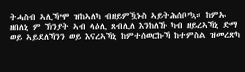ትሓስብ ኣሊኻ’ሞ ዝከኣለካ ብዘይምዃኑስ ኣይትሕሰቦ’ኳ። ከምኡ ዘበለኒ ም ኽንያት ኣብ ላዕሊ ጸብሊለ እንከለኹ ካብ ዘይረኣኻኒ ድማ ወይ ኣይደለኻንን ወይ እናረኣኻኒ ከምተሰወርኩኻ ከተምስል ዝመረጽካ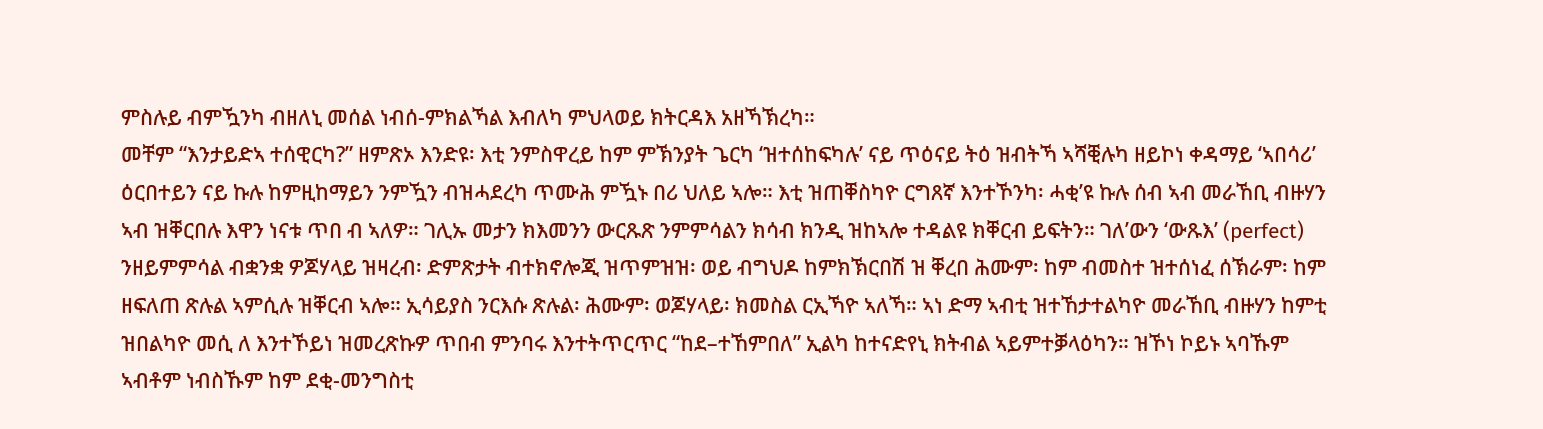ምስሉይ ብምዃንካ ብዘለኒ መሰል ነብሰ-ምክልኻል እብለካ ምህላወይ ክትርዳእ አዘኻኽረካ።
መቸም “እንታይድኣ ተሰዊርካ?” ዘምጽኦ እንድዩ፡ እቲ ንምስዋረይ ከም ምኽንያት ጌርካ ‘ዝተሰከፍካሉ’ ናይ ጥዕናይ ትዕ ዝብትኻ ኣሻቒሉካ ዘይኮነ ቀዳማይ ‘ኣበሳሪ’ ዕርበተይን ናይ ኩሉ ከምዚከማይን ንምዃን ብዝሓደረካ ጥሙሕ ምዃኑ በሪ ህለይ ኣሎ። እቲ ዝጠቐስካዮ ርግጸኛ እንተኾንካ፡ ሓቂ’ዩ ኩሉ ሰብ ኣብ መራኸቢ ብዙሃን ኣብ ዝቐርበሉ እዋን ነናቱ ጥበ ብ ኣለዎ። ገሊኡ መታን ክእመንን ውርጹጽ ንምምሳልን ክሳብ ክንዲ ዝከኣሎ ተዳልዩ ክቐርብ ይፍትን። ገለ’ውን ‘ውጹእ’ (perfect) ንዘይምምሳል ብቋንቋ ዎጆሃላይ ዝዛረብ፡ ድምጽታት ብተክኖሎጂ ዝጥምዝዝ፡ ወይ ብግህዶ ከምክኽርበሽ ዝ ቐረበ ሕሙም፡ ከም ብመስተ ዝተሰነፈ ሰኽራም፡ ከም ዘፍለጠ ጽሉል ኣምሲሉ ዝቐርብ ኣሎ። ኢሳይያስ ንርእሱ ጽሉል፡ ሕሙም፡ ወጆሃላይ፡ ክመስል ርኢኻዮ ኣለኻ። ኣነ ድማ ኣብቲ ዝተኸታተልካዮ መራኸቢ ብዙሃን ከምቲ ዝበልካዮ መሲ ለ እንተኾይነ ዝመረጽኩዎ ጥበብ ምንባሩ እንተትጥርጥር “ከደ–ተኸምበለ” ኢልካ ከተናድየኒ ክትብል ኣይምተቓላዕካን። ዝኾነ ኮይኑ ኣባኹም ኣብቶም ነብስኹም ከም ደቂ-መንግስቲ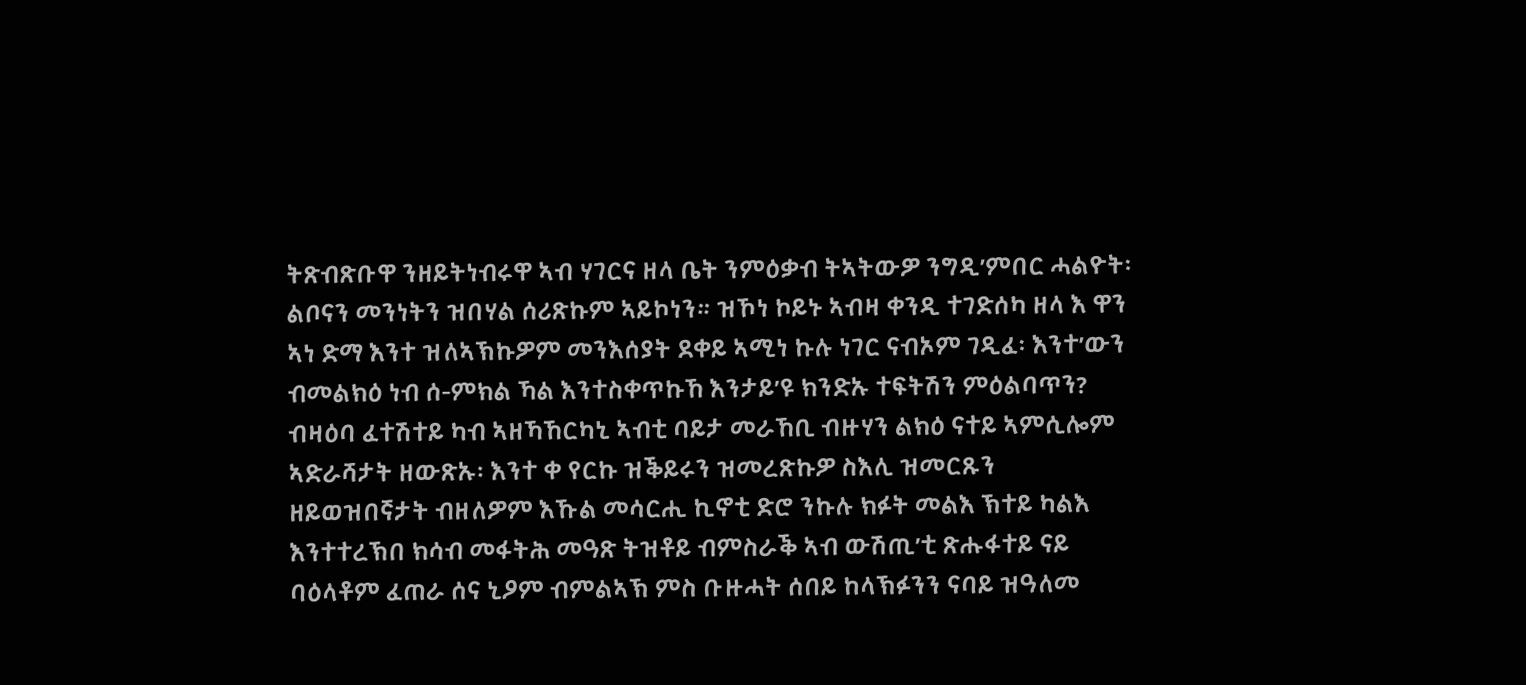ትጽብጽቡዋ ንዘይትነብሩዋ ኣብ ሃገርና ዘላ ቤት ንምዕቃብ ትኣትውዎ ንግዲ’ምበር ሓልዮት፡ ልቦናን መንነትን ዝበሃል ሰሪጽኩም ኣይኮነን። ዝኾነ ኮይኑ ኣብዛ ቀንዲ ተገድሰካ ዘላ እ ዋን ኣነ ድማ እንተ ዝለኣኽኩዎም መንእሰያት ደቀይ ኣሚነ ኩሉ ነገር ናብኦም ገዲፈ፡ እንተ’ውን ብመልክዕ ነብ ሰ-ምክል ኻል እንተስቀጥኩኸ እንታይ’ዩ ክንድኡ ተፍትሽን ምዕልባጥን?
ብዛዕባ ፈተሽተይ ካብ ኣዘኻኸርካኒ ኣብቲ ባይታ መራኸቢ ብዙሃን ልክዕ ናተይ ኣምሲሎም ኣድራሻታት ዘውጽኡ፡ እንተ ቀ የርኩ ዝቕይሩን ዝመረጽኩዎ ስእሊ ዝመርጹን ዘይወዝበኛታት ብዘለዎም እኹል መሳርሒ ኪኖቲ ድሮ ንኩሉ ክፉት መልእ ኽተይ ካልእ እንተተረኽበ ክሳብ መፋትሕ መዓጽ ትዝቶይ ብምስራቕ ኣብ ውሽጢ’ቲ ጽሑፋተይ ናይ ባዕላቶም ፈጠራ ሰና ኒዖም ብምልኣኽ ምስ ቡዙሓት ሰበይ ከላኽፉንን ናባይ ዝዓለመ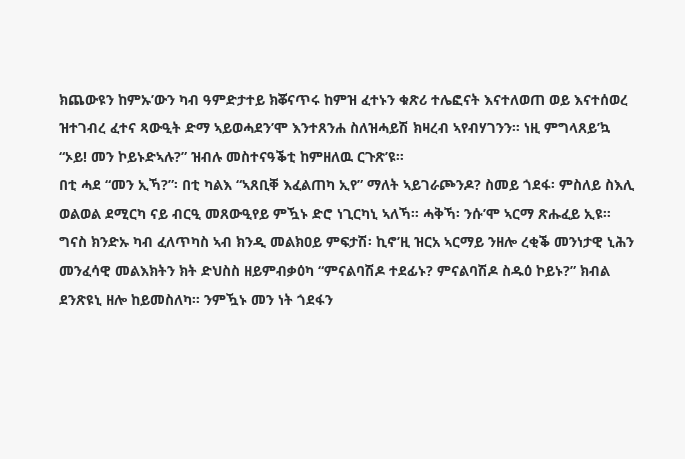ክጨውዩን ከምኡ’ውን ካብ ዓምድታተይ ክቖናጥሩ ከምዝ ፈተኑን ቁጽሪ ተሌፎናት እናተለወጠ ወይ እናተሰወረ ዝተገብረ ፈተና ጻውዒት ድማ ኣይወሓደን’ሞ እንተጸንሐ ስለዝሓይሽ ክዛረብ ኣየብሃገንን። ነዚ ምግላጸይ’ኳ “ኦይ! መን ኮይኑድኣሉ?” ዝብሉ መስተናዓቕቲ ከምዘለዉ ርጉጽ’ዩ።
በቲ ሓደ “መን ኢኻ?”፡ በቲ ካልእ “ኣጸቢቐ እፈልጠካ ኢየ” ማለት ኣይገራጮንዶ? ስመይ ጎደፋ፡ ምስለይ ስእሊ ወልወል ደሚርካ ናይ ብርዒ መጸውዒየይ ምዃኑ ድሮ ነጊርካኒ ኣለኻ። ሓቅኻ፡ ንሱ’ሞ ኣርማ ጽሑፈይ ኢዩ። ግናስ ክንድኡ ካብ ፈለጥካስ ኣብ ክንዲ መልክዐይ ምፍታሽ፡ ኪኖ’ዚ ዝርአ ኣርማይ ንዘሎ ረቂቕ መንነታዊ ኒሕን መንፈሳዊ መልእክትን ክት ድህስስ ዘይምብቃዕካ “ምናልባሽዶ ተደፊኑ? ምናልባሽዶ ስዱዕ ኮይኑ?” ክብል ደንጽዩኒ ዘሎ ከይመስለካ። ንምዃኑ መን ነት ጎደፋን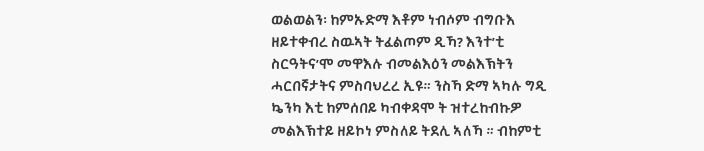ወልወልን፡ ከምኡድማ እቶም ነብሶም ብግቡእ ዘይተቀብረ ስዉኣት ትፈልጦም ዲኻ? እንተ’ቲ ስርዓትና’ሞ መዋእሉ ብመልእዕን መልእኽትን ሓርበኛታትና ምስባህረረ ኢዩ። ንስኻ ድማ ኣካሉ ግዲ ኴንካ እቲ ከምሰበይ ካብቀዳሞ ት ዝተረከብኩዎ መልእኽተይ ዘይኮነ ምስለይ ትደሊ ኣለኻ ። ብከምቲ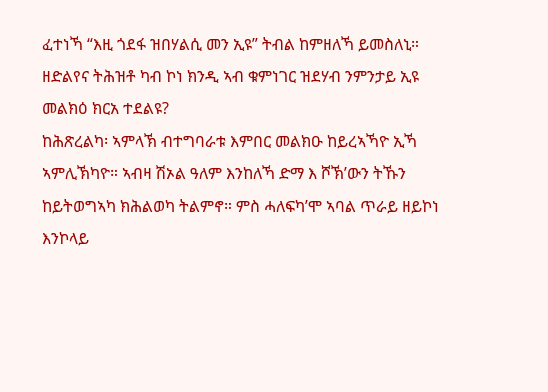ፈተነኻ “እዚ ጎደፋ ዝበሃልሲ መን ኢዩ” ትብል ከምዘለኻ ይመስለኒ። ዘድልየና ትሕዝቶ ካብ ኮነ ክንዲ ኣብ ቁምነገር ዝደሃብ ንምንታይ ኢዩ መልክዕ ክርአ ተደልዩ?
ከሕጽረልካ፡ ኣምላኽ ብተግባራቱ እምበር መልክዑ ከይረኣኻዮ ኢኻ ኣምሊኽካዮ። ኣብዛ ሽኦል ዓለም እንከለኻ ድማ እ ሾኽ’ውን ትኹን ከይትወግኣካ ክሕልወካ ትልምኖ። ምስ ሓለፍካ’ሞ ኣባል ጥራይ ዘይኮነ እንኮላይ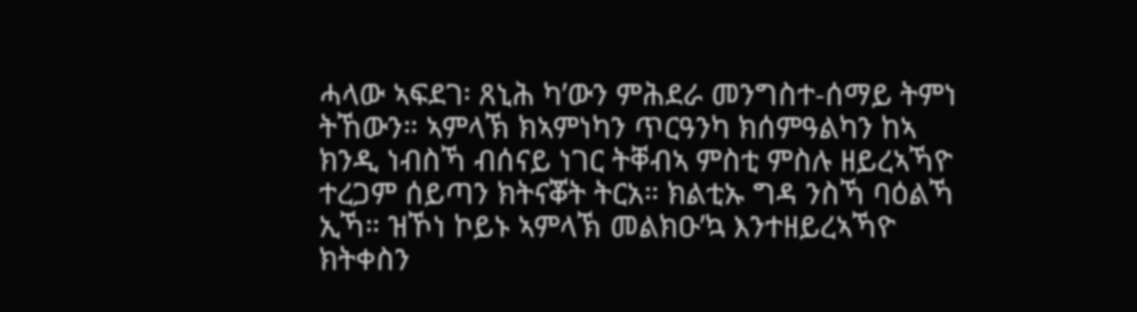ሓላው ኣፍደገ፡ ጸኒሕ ካ’ውን ምሕደራ መንግስተ-ሰማይ ትምነ ትኸውን። ኣምላኽ ክኣምነካን ጥርዓንካ ክሰምዓልካን ከኣ ክንዲ ነብስኻ ብሰናይ ነገር ትቐብኣ ምስቲ ምስሉ ዘይረኣኻዮ ተረጋም ሰይጣን ክትናቖት ትርአ። ክልቲኡ ግዳ ንስኻ ባዕልኻ ኢኻ። ዝኾነ ኮይኑ ኣምላኽ መልክዑ’ኳ እንተዘይረኣኻዮ ክትቀስን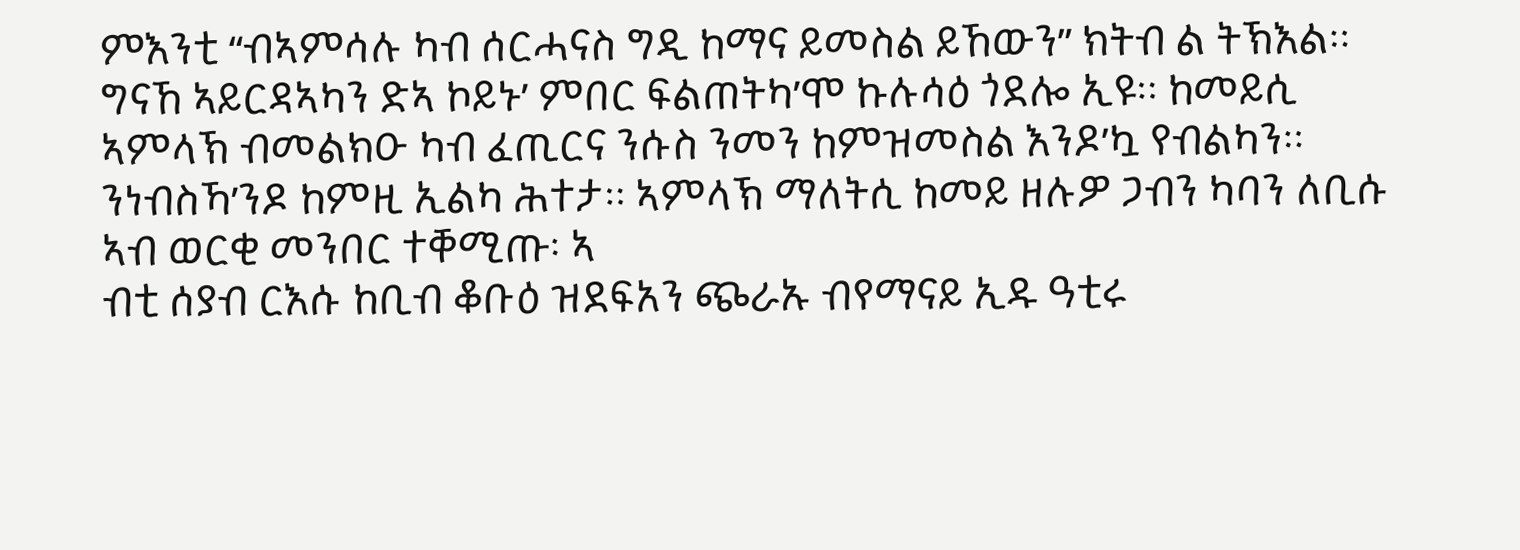ምእንቲ “ብኣምሳሉ ካብ ሰርሓናስ ግዲ ከማና ይመስል ይኸውን” ክትብ ል ትኽእል። ግናኸ ኣይርዳኣካን ድኣ ኮይኑ’ ምበር ፍልጠትካ’ሞ ኩሉሳዕ ጎደሎ ኢዩ። ከመይሲ ኣምላኽ ብመልክዑ ካብ ፈጢርና ንሱስ ንመን ከምዝመስል እንዶ’ኳ የብልካን።
ንነብስኻ’ንዶ ከምዚ ኢልካ ሕተታ። ኣምላኽ ማለትሲ ከመይ ዘሉዎ ጋብን ካባን ለቢሱ ኣብ ወርቂ መንበር ተቐሚጡ፡ ኣ
ብቲ ሰያብ ርእሱ ከቢብ ቆቡዕ ዝደፍአን ጭራኡ ብየማናይ ኢዱ ዓቲሩ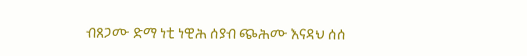ብጸጋሙ ድማ ነቲ ነዊሕ ሰያብ ጭሕሙ እናዳህ ሰሰ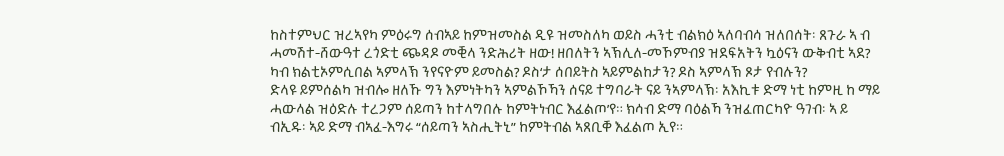ከስተምህር ዝረኣየካ ምዕሩግ ሰብኣይ ከምዝመስል ዲዩ ዝመስለካ ወይስ ሓንቲ ብልክዕ ኣለባብሳ ዝለበሰት፡ ጸጉራ ኣ ብ ሓመሽተ-ሸውዓተ ረጎድቲ ጭዳዶ መቒላ ንድሕሪት ዘው! ዘበለትን ኣኽሊለ-መኾምብያ ዝደፍአትን ኳዕናን ውቅብቲ ኣደ? ካብ ክልቲኦምሲበል ኣምላኽ ንየናዮም ይመስል? ዶስ‘ታ ሰበይትስ ኣይምልከታን? ዶስ ኣምላኽ ጾታ የብሉን?
ድላዩ ይምሰልካ ዝብሎ ዘለኹ ግን እምነትካን ኣምልኾኻን ሰናይ ተግባራት ናይ ንኣምላኽ፡ አእኪቱ ድማ ነቲ ከምዚ ከ ማይ ሓውላል ዝዕድሉ ተረጋም ሰይጣን ከተላግበሉ ከምትነብር እፈልጦ’የ። ክሳብ ድማ ባዕልኻ ንዝፈጠርካዮ ዓገብ፡ ኣ ይ ብኢዱ፡ ኣይ ድማ ብኣፈ-እግሩ “ሰይጣን ኣስሒትኒ” ከምትብል ኣጸቢቐ እፈልጦ ኢየ።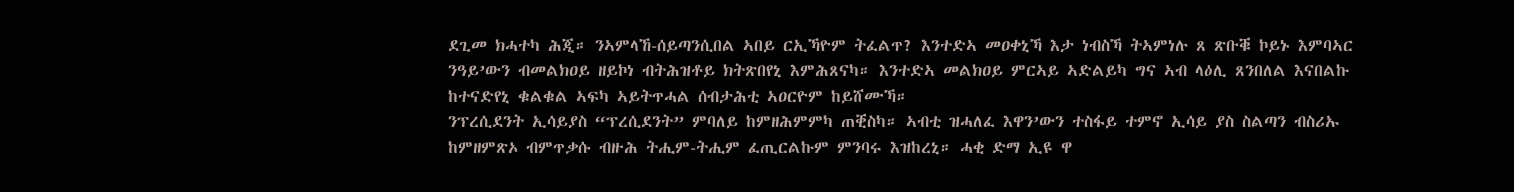ደጊመ ክሓተካ ሕጂ። ንኣምላኸ-ሰይጣንሲበል ኣበይ ርኢኻዮም ትፈልጥ? እንተድኣ መዐቀኒኻ እታ ነብስኻ ትኣምነሉ ጸ ጽቡቑ ኮይኑ እምባኣር ንዓይ’ውን ብመልክዐይ ዘይኮነ ብትሕዝቶይ ክትጽበየኒ እምሕጸናካ። እንተድኣ መልክዐይ ምርኣይ ኣድልይካ ግና ኣብ ላዕሊ ጸንበለል እናበልኩ ከተናድየኒ ቁልቁል ኣፍካ ኣይትጥሓል ሰብታሕቲ ኣዐርዮም ከይሸሙኻ።
ንፕረሲደንት ኢሳይያስ “ፕረሲደንት” ምባለይ ከምዘሕምምካ ጠቒስካ። ኣብቲ ዝሓለፈ እዋን’ውን ተስፋይ ተምኖ ኢሳይ ያስ ስልጣን ብስሪኡ ከምዘምጽኦ ብምጥቃሱ ብዙሕ ትሒም-ትሒም ፈጢርልኩም ምንባሩ እዝከረኒ። ሓቂ ድማ ኢዩ ዋ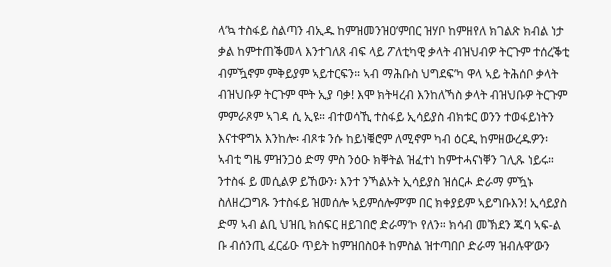ላ’ኳ ተስፋይ ስልጣን ብኢዱ ከምዝመንዝዐ’ምበር ዝሃቦ ከምዘየለ ክገልጽ ክብል ነታ ቃል ከምተጠቕመላ እንተገለጸ ብፍ ላይ ፖለቲካዊ ቃላት ብዝህብዎ ትርጉም ተሰረቕቲ ብምዃኖም ምቅይያም ኣይተርፍን። ኣብ ማሕቡስ ህግደፍ’ካ ዋላ ኣይ ትሕሰቦ ቃላት ብዝህቡዎ ትርጉም ሞት ኢያ ባቃ! እሞ ክትዛረብ እንከለኻስ ቃላት ብዝህቡዎ ትርጉም ምምራጾም ኣገዳ ሲ ኢዩ። ብተወሳኺ ተስፋይ ኢሳይያስ ብክቱር ወንን ተወፋይነትን እናተዋግአ እንከሎ፡ ብጾቱ ንሱ ከይነቑሮም ለሚኖም ካብ ዕርዲ ከምዘውረዱዎን፡ ኣብቲ ግዜ ምዝንጋዕ ድማ ምስ ንዕዑ ክቐትል ዝፈተነ ከምተሓናነቐን ገሊጹ ነይሩ። ንተስፋ ይ መሲልዎ ይኸውን፡ እንተ ንኻልኦት ኢሳይያስ ዝሰርሖ ድራማ ምዃኑ ስለዘረጋግጹ ንተስፋይ ዝመሰሎ ኣይምሰሎም’ም በር ክቀያይም ኣይግቡእን! ኢሳይያስ ድማ ኣብ ልቢ ህዝቢ ክሰፍር ዘይገበሮ ድራማ’ኮ የለን። ክሳብ መኽደን ጁባ ኣፍ-ል ቡ ብሰንጢ ፈርፊዑ ጥይት ከምዝበስዐቶ ከምስል ዝተጣበቦ ድራማ ዝብሉዋ’ውን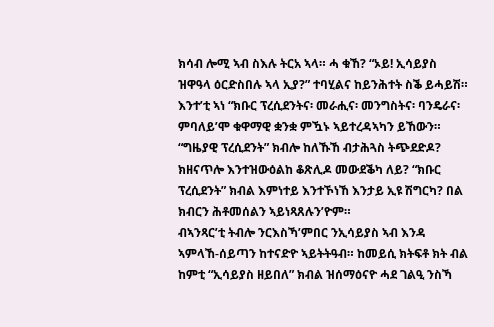ክሳብ ሎሚ ኣብ ስእሉ ትርአ ኣላ። ሓ ቁኸ? “ኦይ! ኢሳይያስ ዝዋዓላ ዕርድስበሉ ኣላ ኢያ?” ተባሂልና ከይንሕተት ስቕ ይሓይሽ።
እንተ’ቲ ኣነ “ክቡር ፕረሲደንትና፡ መራሒና፡ መንግስትና፡ ባንዴራና፡ ምባለይ’ሞ ቁዋማዊ ቋንቋ ምዃኑ ኣይተረዳኣካን ይኸውን። “ግዜያዊ ፕረሲደንት” ክብሎ ከለኹኸ ብታሕጓስ ትጭደድዶ? ክዘናጥሎ እንተዝውዕልከ ቆጽሊዶ መውደቕካ ለይ? “ክቡር ፕረሲደንት” ክብል እምነተይ እንተኾነኸ እንታይ ኢዩ ሽግርካ? በል ክብርን ሕቶመሰልን ኣይነጻጸሉን’ዮም።
ብኣንጻር’ቲ ትብሎ ንርእስኻ’ምበር ንኢሳይያስ ኣብ እንዳ ኣምላኸ-ሰይጣን ከተናድዮ ኣይትትዓብ። ከመይሲ ክትፍቶ ክት ብል ከምቲ “ኢሳይያስ ዘይበለ” ክብል ዝሰማዕናዮ ሓደ ገልዒ ንስኻ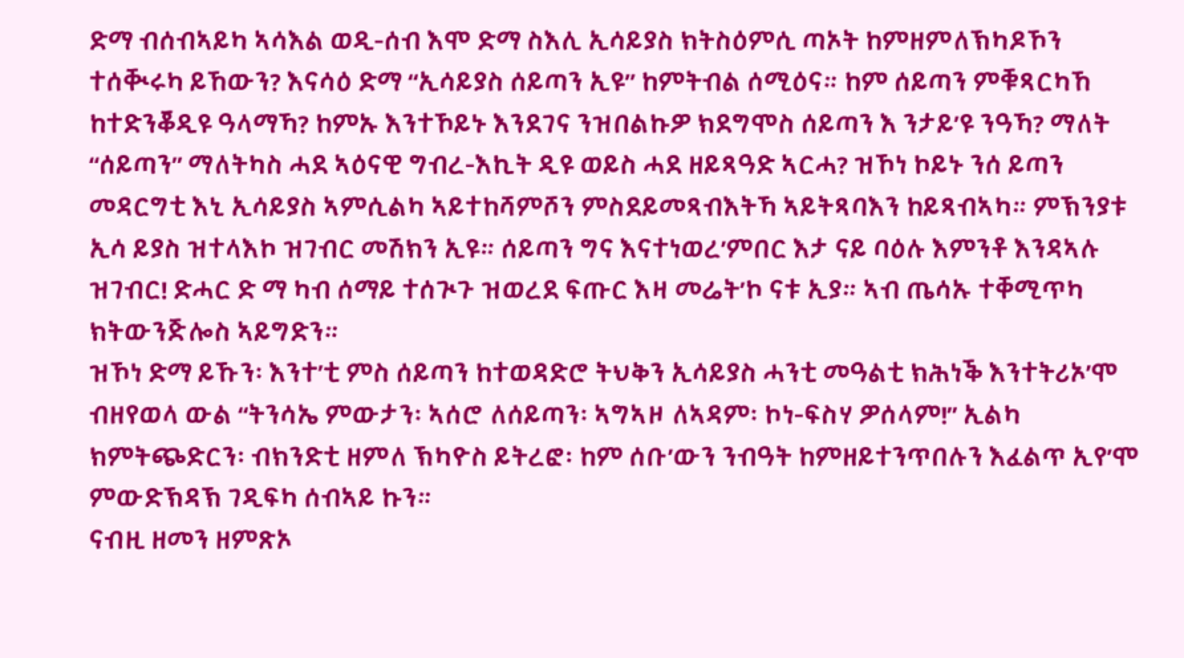ድማ ብሰብኣይካ ኣሳእል ወዲ-ሰብ እሞ ድማ ስእሊ ኢሳይያስ ክትስዕምሲ ጣኦት ከምዘምለኽካዶኾን ተሰቚሩካ ይኸውን? እናሳዕ ድማ “ኢሳይያስ ሰይጣን ኢዩ” ከምትብል ሰሚዕና። ከም ሰይጣን ምቑጻርካኸ ከተድንቖዲዩ ዓላማኻ? ከምኡ እንተኾይኑ እንደገና ንዝበልኩዎ ክደግሞስ ሰይጣን እ ንታይ’ዩ ንዓኻ? ማለት “ሰይጣን” ማለትካስ ሓደ ኣዕናዊ ግብረ-እኪት ዲዩ ወይስ ሓደ ዘይጻዓድ ኣርሓ? ዝኾነ ኮይኑ ንሰ ይጣን መዳርግቲ እኒ ኢሳይያስ ኣምሲልካ ኣይተከሻምሾን ምስደይመጻብእትኻ ኣይትጻባእን ከይጻብኣካ። ምኽንያቱ ኢሳ ይያስ ዝተላእኮ ዝገብር መሽክን ኢዩ። ሰይጣን ግና እናተነወረ’ምበር እታ ናይ ባዕሉ እምንቶ እንዳኣሉ ዝገብር! ድሓር ድ ማ ካብ ሰማይ ተሰጒጉ ዝወረደ ፍጡር እዛ መሬት’ኮ ናቱ ኢያ። ኣብ ጤሳኡ ተቐሚጥካ ክትውንጅሎስ ኣይግድን።
ዝኾነ ድማ ይኹን፡ እንተ’ቲ ምስ ሰይጣን ከተወዳድሮ ትህቅን ኢሳይያስ ሓንቲ መዓልቲ ክሕነቕ እንተትሪኦ’ሞ ብዘየወላ ውል “ትንሳኤ ምውታን፡ ኣሰሮ ለሰይጣን፡ ኣግኣዞ ለኣዳም፡ ኮነ-ፍስሃ ዎሰላም!” ኢልካ ክምትጭድርን፡ ብክንድቲ ዘምለ ኽካዮስ ይትረፎ፡ ከም ሰቡ’ውን ንብዓት ከምዘይተንጥበሉን እፈልጥ ኢየ’ሞ ምውድኽዳኽ ገዲፍካ ሰብኣይ ኩን።
ናብዚ ዘመን ዘምጽኦ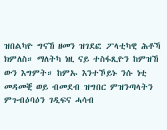ዝበልካዮ ግናኸ ዘመን ዝገደፎ ፖላቲካዊ ሕቶኻ ክምለስ። ማለትካ ነዚ ናይ ተስፋጺዮን ከምዝኸ ውን እግምት። ከምኡ እንተኾይኑ ንሱ ነቲ መዳመቒ ወይ ብመደብ ዝግበር ምዝንጣላትን ምጉብዕባዕን ገዲፍና ሓሳብ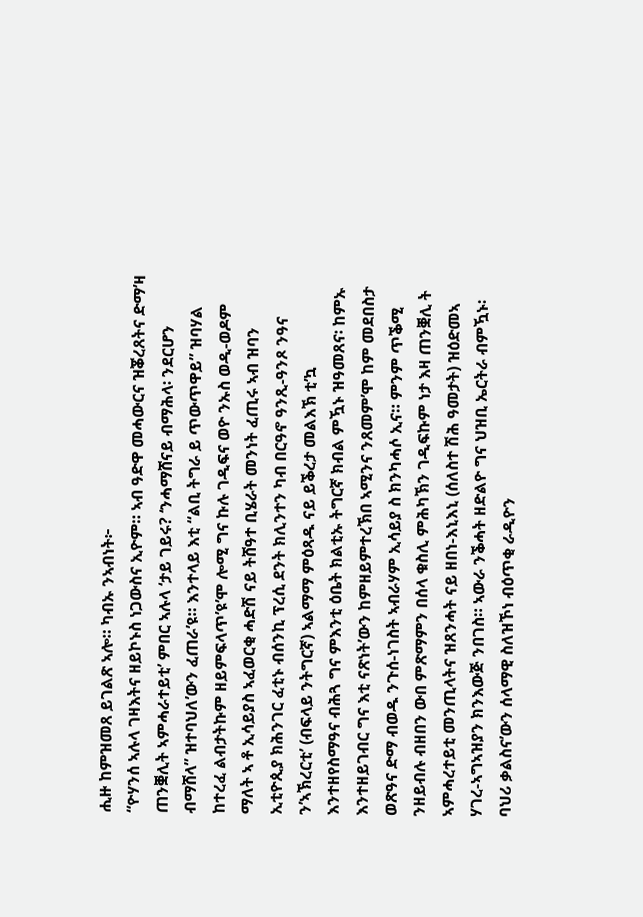ሒዙ ከምዝመጸ ይገልጽ ኣሎ። ካብኡ ንኣብነት፦
“ዮሃንሰ ኣሉላ ገዛእትና ዘይኮኑስ ነጋውስና ኢዮም። ኣብ ዓድዋ መሓውርና ዝቖረጸትና ድማ’ዛ ጠንቛሊት ኣምሓራተይቲ’ ምበር ኣሉላ ‘ታይ ገይሩ? ‘ንሓማሸናይ ብማሕላ፡ ንደርሆን ብማሸላ” ዝተባህለ’ውን ፈጠራ’ዩ። እንተላይ እቲ “ልቢ ትግራ ይ ጥውጥዋይ” ዝባሃል ከተረፈ ልብታትኩም ዘይምፍላጥ’ዩ’ሞ ሎሚ ግና ኩሉ ገዲፍና ወዮ ንኡስ ወዲ-ወዶም ማለት ኣ ቶ ኢሳይያስ ኣፈወርቂ ሓድሽ ናይ ትሸዓተ ቢሄራት መንነት ፈጢሩ ኣብ ዝባን ኢቲዮጲያ ክሕንገር ፈቲኑ ብሰንኪ ፕረሲ ደንት ክሊንተን ካብ በርዓኖ ዓንጺ-ዓንጾ ንዓና ን’ኣኽረርቲ’ (ብፍላይ ንትግርኛ) ኣልማማ ምዕጻዱ ናይ ይቕረታ መልእኽ ቲ’ኳ እንተዘየስማዓና ብሕጓ ግና ምእንቲ ዕቤት ክልቲኡ ትግርኛ ክብል ምዃኑ ዝዓመጸና፡ ከምኡ እንተዘይገብር ግና እቲ ናጽነት’ውን ከምዘይምተረኽበ ኣሚንና ንጸመም’ሞ ከም መደበስታ ወጽዓና ድማ ብወዱ ንጉሰ-ነገስት ኣብራሃም ኢሳይያ ስ ክንካሓሶ ኢና። ምንም ጥቕሚ ንዘይብሉ ብዘበን ውበ ምጽማምን በሰላ ቁስሊ ምሕካኽን ገዲፍኩም ነታ እዛ ጠንቛሊ ት ኣምሓረተይቲ መንጢላትና ዝጸንሓት ናይ ዘበነ-እኒእኒ (ሰለስተ ሽሕ ዓመታት) ዝዕድመኣ ሃገረ-ኣግኣዝያን ክንእውጅ ንበገስ። ኣውራ ንቕሓት ዘድልዮ ግና ህዝቢ ኤርትራ ብምዃኑ፡ ባህሪ ቃልስና’ውን ሰላማዊ ስለዝኾነ ብዕጥቂ ራዲዮን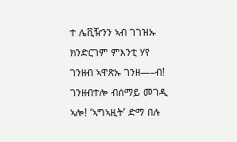ተ ሌቪዥንን ኣብ ገገዝኡ ክንድርገም ምእንቲ ሃየ ገንዘብ ኣዋጽኡ ገንዘ—–ብ! ገንዘብተሎ ብሰማይ መገዲ ኣሎ! ‘ኣግኣዚት’ ድማ በሉ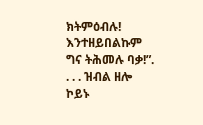ክትምዕብሉ! እንተዘይበልኩም ግና ትሕመሉ ባቃ!”. . . . ዝብል ዘሎ ኮይኑ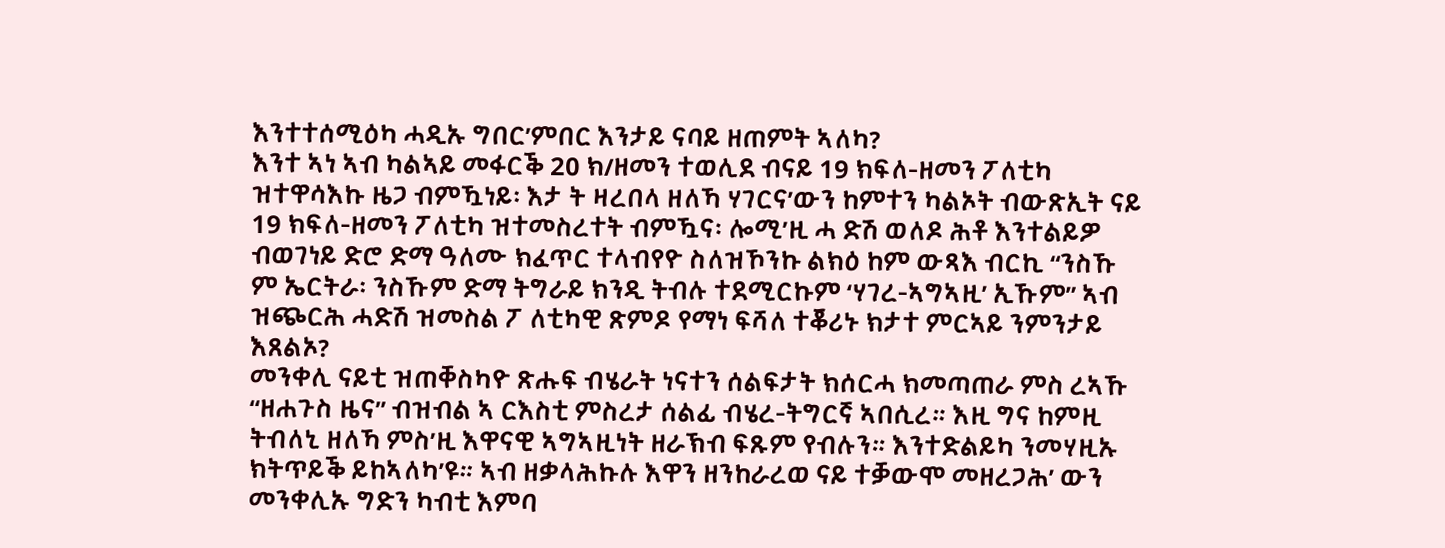እንተተሰሚዕካ ሓዲኡ ግበር’ምበር እንታይ ናባይ ዘጠምት ኣለካ?
እንተ ኣነ ኣብ ካልኣይ መፋርቕ 20 ክ/ዘመን ተወሊደ ብናይ 19 ክፍለ-ዘመን ፖለቲካ ዝተዋሳእኩ ዜጋ ብምዃነይ፡ እታ ት ዛረበላ ዘለኻ ሃገርና’ውን ከምተን ካልኦት ብውጽኢት ናይ 19 ክፍለ-ዘመን ፖለቲካ ዝተመስረተት ብምዃና፡ ሎሚ’ዚ ሓ ድሽ ወለዶ ሕቶ እንተልይዎ ብወገነይ ድሮ ድማ ዓለሙ ክፈጥር ተላብየዮ ስለዝኾንኩ ልክዕ ከም ውጻእ ብርኪ “ንስኹ ም ኤርትራ፡ ንስኹም ድማ ትግራይ ክንዲ ትብሉ ተደሚርኩም ‘ሃገረ-ኣግኣዚ’ ኢኹም” ኣብ ዝጭርሕ ሓድሽ ዝመስል ፖ ለቲካዊ ጽምዶ የማነ ፍሻለ ተቖሪኑ ክታተ ምርኣይ ንምንታይ እጸልኦ?
መንቀሊ ናይቲ ዝጠቐስካዮ ጽሑፍ ብሄራት ነናተን ሰልፍታት ክሰርሓ ክመጣጠራ ምስ ረኣኹ “ዘሐጉስ ዜና” ብዝብል ኣ ርእስቲ ምስረታ ሰልፊ ብሄረ-ትግርኛ ኣበሲረ። እዚ ግና ከምዚ ትብለኒ ዘለኻ ምስ’ዚ እዋናዊ ኣግኣዚነት ዘራኽብ ፍጹም የብሉን። እንተድልይካ ንመሃዚኡ ክትጥይቕ ይከኣለካ’ዩ። ኣብ ዘቃላሕኩሉ እዋን ዘንከራረወ ናይ ተቓውሞ መዘረጋሕ’ ውን መንቀሊኡ ግድን ካብቲ እምባ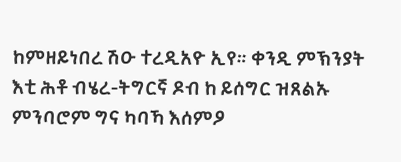ከምዘይነበረ ሽዑ ተረዲአዮ ኢየ። ቀንዲ ምኽንያት እቲ ሕቶ ብሄረ-ትግርኛ ዶብ ከ ይሰግር ዝጸልኡ ምንባሮም ግና ካባኻ እሰምዖ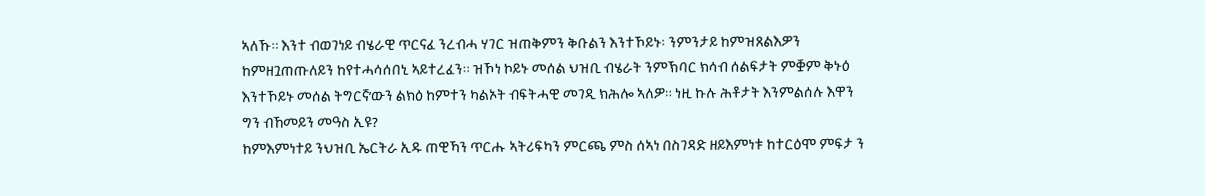ኣለኹ። እንተ ብወገነይ ብሄራዊ ጥርናፈ ንረብሓ ሃገር ዝጠቅምን ቅቡልን እንተኾይኑ፡ ንምንታይ ከምዝጸልእዎን ከምዘጓጠጡለይን ከየተሓሳሰበኒ ኣይተረፈን። ዝኾነ ኮይኑ መሰል ህዝቢ ብሄራት ንምኽባር ክሳብ ሰልፍታት ምቛም ቅኑዕ እንተኾይኑ መሰል ትግርኛ’ውን ልክዕ ከምተን ካልኦት ብፍትሓዊ መገዲ ክሕሎ ኣለዎ። ነዚ ኩሉ ሕቶታት እንምልሰሉ እዋን ግን ብኸመይን መዓስ ኢዩ?
ከምእምነተይ ንህዝቢ ኤርትራ ኢዱ ጠዊኻን ጥርሑ ኣትሪፍካን ምርጫ ምስ ሰኣነ በስገዳድ ዘይእምነቱ ከተርዕሞ ምፍታ ን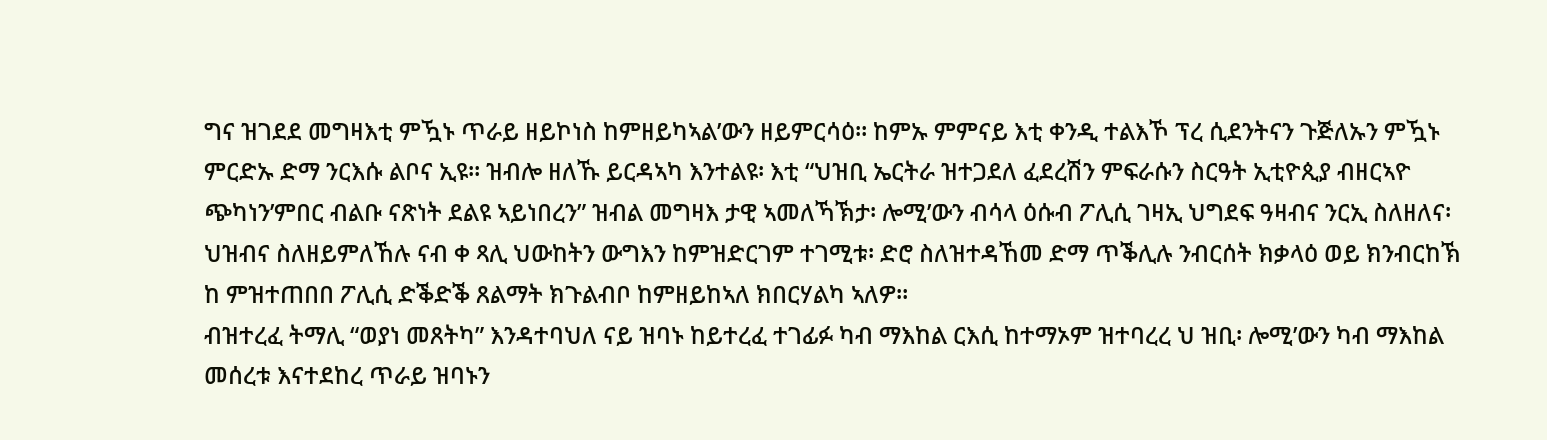ግና ዝገደደ መግዛእቲ ምዃኑ ጥራይ ዘይኮነስ ከምዘይካኣል’ውን ዘይምርሳዕ። ከምኡ ምምናይ እቲ ቀንዲ ተልእኾ ፕረ ሲደንትናን ጉጅለኡን ምዃኑ ምርድኡ ድማ ንርእሱ ልቦና ኢዩ። ዝብሎ ዘለኹ ይርዳኣካ እንተልዩ፡ እቲ “ህዝቢ ኤርትራ ዝተጋደለ ፈደረሽን ምፍራሱን ስርዓት ኢቲዮጲያ ብዘርኣዮ ጭካነን’ምበር ብልቡ ናጽነት ደልዩ ኣይነበረን” ዝብል መግዛእ ታዊ ኣመለኻኽታ፡ ሎሚ’ውን ብሳላ ዕሱብ ፖሊሲ ገዛኢ ህግደፍ ዓዛብና ንርኢ ስለዘለና፡ ህዝብና ስለዘይምለኸሉ ናብ ቀ ጻሊ ህውከትን ውግእን ከምዝድርገም ተገሚቱ፡ ድሮ ስለዝተዳኸመ ድማ ጥቕሊሉ ንብርሰት ክቃላዕ ወይ ክንብርከኽ ከ ምዝተጠበበ ፖሊሲ ድቕድቕ ጸልማት ክጉልብቦ ከምዘይከኣለ ክበርሃልካ ኣለዎ።
ብዝተረፈ ትማሊ “ወያነ መጸትካ” እንዳተባህለ ናይ ዝባኑ ከይተረፈ ተገፊፉ ካብ ማእከል ርእሲ ከተማኦም ዝተባረረ ህ ዝቢ፡ ሎሚ’ውን ካብ ማእከል መሰረቱ እናተደከረ ጥራይ ዝባኑን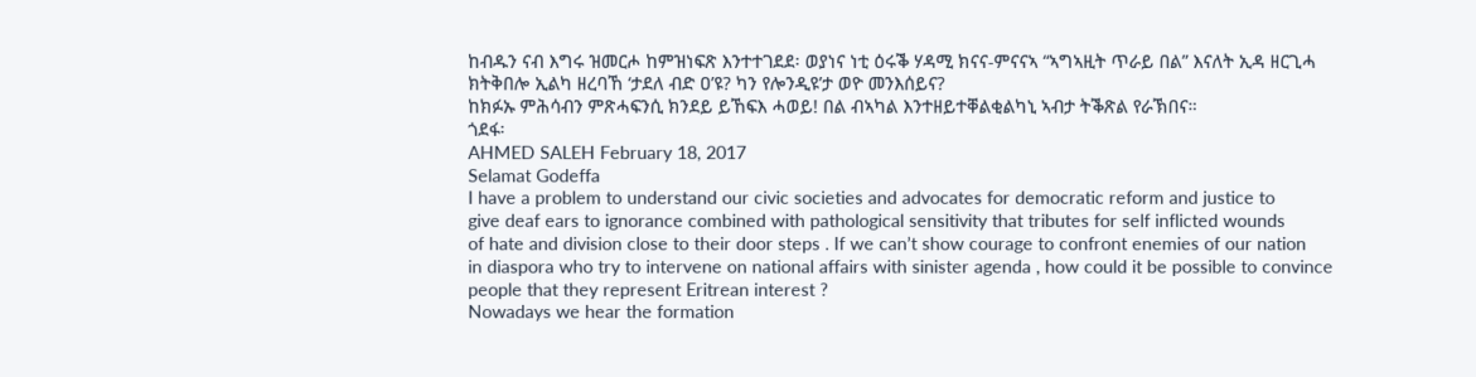ከብዱን ናብ እግሩ ዝመርሖ ከምዝነፍጽ እንተተገደደ፡ ወያነና ነቲ ዕሩቕ ሃዳሚ ክናና-ምናናኣ “ኣግኣዚት ጥራይ በል” እናለት ኢዳ ዘርጊሓ ክትቅበሎ ኢልካ ዘረባኸ ‘ታደለ ብድ ዐ’ዩ? ካን የሎንዲዩ’ታ ወዮ መንእሰይና?
ከክፉኡ ምሕሳብን ምጽሓፍንሲ ክንደይ ይኸፍእ ሓወይ! በል ብኣካል እንተዘይተቐልቂልካኒ ኣብታ ትቕጽል የራኽበና።
ጎደፋ፡
AHMED SALEH February 18, 2017
Selamat Godeffa
I have a problem to understand our civic societies and advocates for democratic reform and justice to
give deaf ears to ignorance combined with pathological sensitivity that tributes for self inflicted wounds
of hate and division close to their door steps . If we can’t show courage to confront enemies of our nation
in diaspora who try to intervene on national affairs with sinister agenda , how could it be possible to convince
people that they represent Eritrean interest ?
Nowadays we hear the formation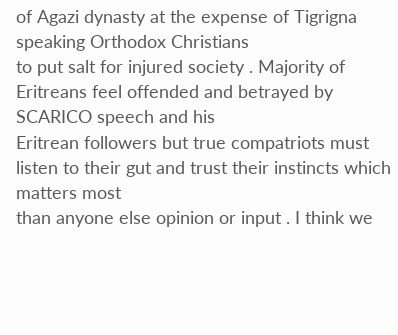of Agazi dynasty at the expense of Tigrigna speaking Orthodox Christians
to put salt for injured society . Majority of Eritreans feel offended and betrayed by SCARICO speech and his
Eritrean followers but true compatriots must listen to their gut and trust their instincts which matters most
than anyone else opinion or input . I think we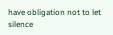have obligation not to let silence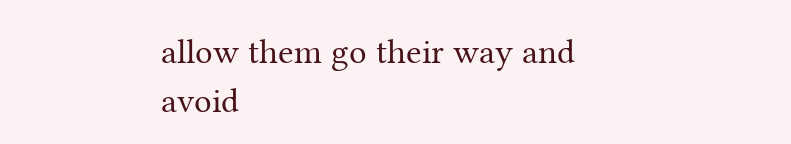allow them go their way and
avoid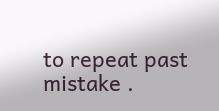to repeat past mistake .